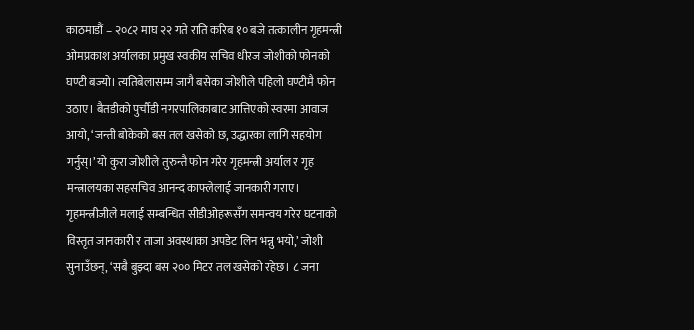काठमाडौं – २०८२ माघ २२ गते राति करिब १० बजे तत्कालीन गृहमन्त्री ओमप्रकाश अर्यालका प्रमुख स्वकीय सचिव धीरज जोशीको फोनको घण्टी बज्यो। त्यतिबेलासम्म जागै बसेका जोशीले पहिलो घण्टीमै फोन उठाए। बैतडीको पुर्चौडी नगरपालिकाबाट आत्तिएको स्वरमा आवाज आयो, ‘जन्ती बोकेको बस तल खसेको छ, उद्धारका लागि सहयोग गर्नुस्।’ यो कुरा जोशीले तुरुन्तै फोन गरेर गृहमन्त्री अर्याल र गृह मन्त्रालयका सहसचिव आनन्द काफ्लेलाई जानकारी गराए। गृहमन्त्रीजीले मलाई सम्बन्धित सीडीओहरूसँग समन्वय गरेर घटनाको विस्तृत जानकारी र ताजा अवस्थाका अपडेट लिन भन्नु भयो,’ जोशी सुनाउँछन्, ‘सबै बुझ्दा बस २०० मिटर तल खसेको रहेछ। ८ जना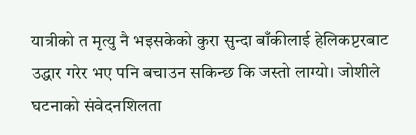यात्रीको त मृत्यु नै भइसकेको कुरा सुन्दा बाँकीलाई हेलिकप्टरबाट उद्धार गरेर भए पनि बचाउन सकिन्छ कि जस्तो लाग्यो। जोशीले घटनाको संवेदनशिलता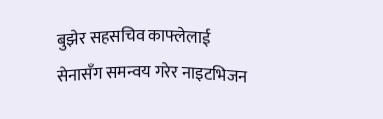बुझेर सहसचिव काफ्लेलाई सेनासँग समन्वय गरेर नाइटभिजन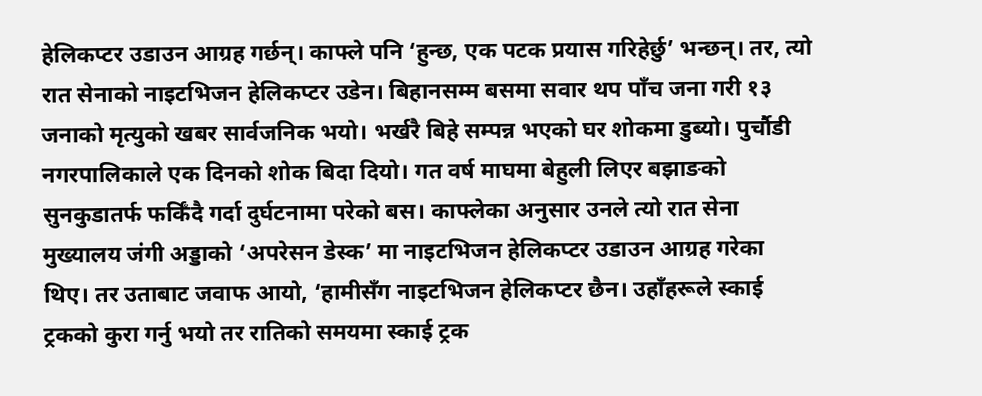हेलिकप्टर उडाउन आग्रह गर्छन्। काफ्ले पनि ‘हुन्छ, एक पटक प्रयास गरिहेर्छु’ भन्छन्। तर, त्यो रात सेनाको नाइटभिजन हेलिकप्टर उडेन। बिहानसम्म बसमा सवार थप पाँच जना गरी १३ जनाको मृत्युको खबर सार्वजनिक भयो। भर्खरै बिहे सम्पन्न भएको घर शोकमा डुब्यो। पुर्चौडी नगरपालिकाले एक दिनको शोक बिदा दियो। गत वर्ष माघमा बेहुली लिएर बझाङको सुनकुडातर्फ फर्किँदै गर्दा दुर्घटनामा परेको बस। काफ्लेका अनुसार उनले त्यो रात सेना मुख्यालय जंगी अड्डाको ‘अपरेसन डेस्क’ मा नाइटभिजन हेलिकप्टर उडाउन आग्रह गरेका थिए। तर उताबाट जवाफ आयो, ‘हामीसँग नाइटभिजन हेलिकप्टर छैन। उहाँहरूले स्काई ट्रकको कुरा गर्नु भयो तर रातिको समयमा स्काई ट्रक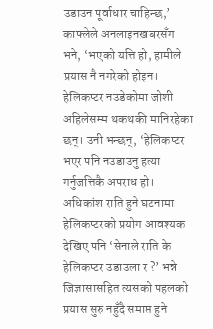उडाउन पूर्वाधार चाहिन्छ,’ काफ्लेले अनलाइनखबरसँग भने, ‘भएको यत्ति हो, हामीले प्रयास नै नगरेको होइन। हेलिकप्टर नउडेकोमा जोशी अहिलेसम्म थकथकी मानिरहेका छन्। उनी भन्छन्, ‘हेलिकप्टर भएर पनि नउडाउनु हत्या गर्नुजत्तिकै अपराध हो। अधिकांश राति हुने घटनामा हेलिकप्टरको प्रयोग आवश्यक देखिए पनि ‘सेनाले राति के हेलिकप्टर उडाउला र ?’ भन्ने जिज्ञासासहित त्यसको पहलको प्रयास सुरु नहुँदै समाप्त हुने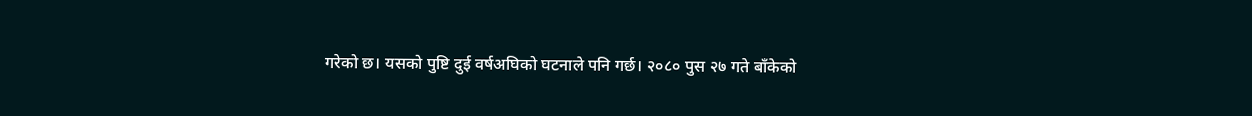गरेको छ। यसको पुष्टि दुई वर्षअघिको घटनाले पनि गर्छ। २०८० पुस २७ गते बाँकेको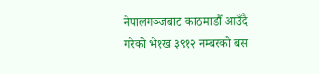नेपालगञ्जबाट काठमाडौँ आउँदै गरेको भे१ख ३९१२ नम्बरको बस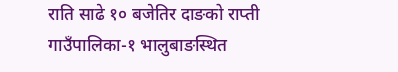राति साढे १० बजेतिर दाङको राप्ती गाउँपालिका-१ भालुबाङस्थित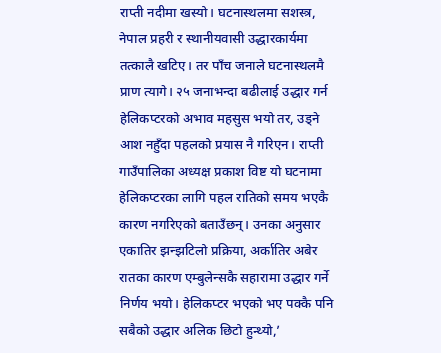राप्ती नदीमा खस्यो। घटनास्थलमा सशस्त्र, नेपाल प्रहरी र स्थानीयवासी उद्धारकार्यमा तत्कालै खटिए। तर पाँच जनाले घटनास्थलमै प्राण त्यागे। २५ जनाभन्दा बढीलाई उद्धार गर्न हेलिकप्टरको अभाव महसुस भयो तर, उड्ने आश नहुँदा पहलको प्रयास नै गरिएन। राप्ती गाउँपालिका अध्यक्ष प्रकाश विष्ट यो घटनामा हेलिकप्टरका लागि पहल रातिको समय भएकै कारण नगरिएको बताउँछन्। उनका अनुसार एकातिर झन्झटिलो प्रक्रिया, अर्कातिर अबेर रातका कारण एम्बुलेन्सकै सहारामा उद्धार गर्ने निर्णय भयो। हेलिकप्टर भएको भए पक्कै पनि सबैको उद्धार अलिक छिटो हुन्थ्यो,’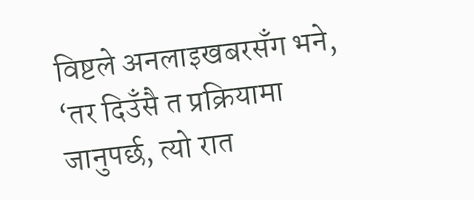विष्टले अनलाइखबरसँग भने, ‘तर दिउँसै त प्रक्रियामा जानुपर्छ, त्यो रात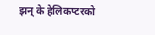झन् के हेलिकप्टरको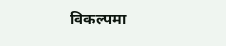विकल्पमा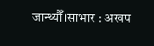जान्थ्यौँ।साभार : अखप